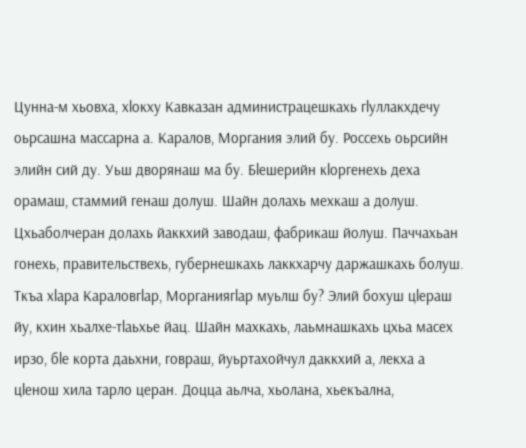Цунна-м хьовха, хӏокху Кавказан администрацешкахь гӏуллакхдечу оьрсашна массарна а. Каралов, Моргания элий бу. Россехь оьрсийн элийн сий ду. Уьш дворянаш ма бу. Бӏешерийн кӏоргенехь деха орамаш, стаммий генаш долуш. Шайн долахь мехкаш а долуш. Цхьаболчеран долахь йаккхий заводаш, фабрикаш йолуш. Паччахьан гонехь, правительствехь, губернешкахь лаккхарчу даржашкахь болуш. Ткъа хӏара Караловгӏар, Морганиягӏар муьлш бу? Элий бохуш цӏераш йу, кхин хьалхе-тӏаьхье йац. Шайн махкахь, лаьмнашкахь цхьа масех ирзо, бӏе корта даьхни, говраш, йуьртахойчул даккхий а, лекха а цӏенош хила тарло церан. Доцца аьлча, хьолана, хьекъална,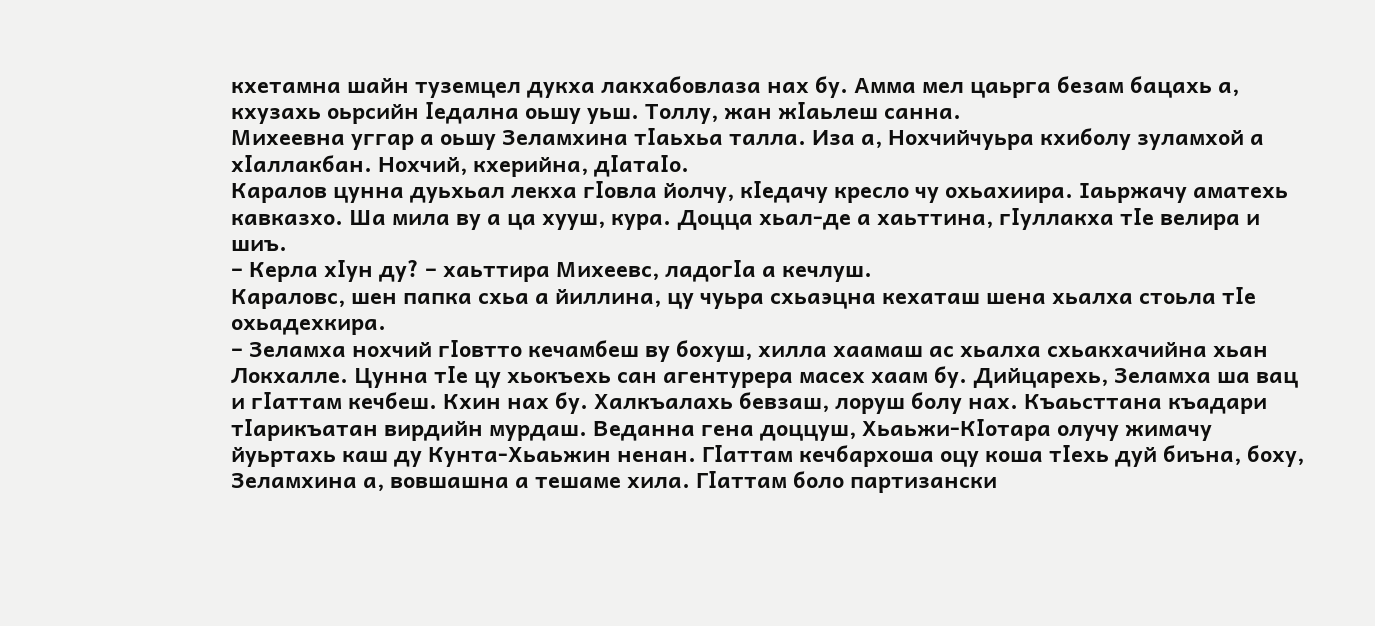кхетамна шайн туземцел дукха лакхабовлаза нах бу. Амма мел цаьрга безам бацахь а, кхузахь оьрсийн ӏедална оьшу уьш. Толлу, жан жӏаьлеш санна.
Михеевна уггар а оьшу Зеламхина тӏаьхьа талла. Иза а, Нохчийчуьра кхиболу зуламхой а хӏаллакбан. Нохчий, кхерийна, дӏатаӏо.
Каралов цунна дуьхьал лекха гӏовла йолчу, кӏедачу кресло чу охьахиира. Ӏаьржачу аматехь кавказхо. Ша мила ву а ца хууш, кура. Доцца хьал-де а хаьттина, гӏуллакха тӏе велира и шиъ.
– Керла хӏун ду? – хаьттира Михеевс, ладогӏа а кечлуш.
Караловс, шен папка схьа а йиллина, цу чуьра схьаэцна кехаташ шена хьалха стоьла тӏе охьадехкира.
– Зеламха нохчий гӏовтто кечамбеш ву бохуш, хилла хаамаш ас хьалха схьакхачийна хьан Локхалле. Цунна тӏе цу хьокъехь сан агентурера масех хаам бу. Дийцарехь, Зеламха ша вац и гӏаттам кечбеш. Кхин нах бу. Халкъалахь бевзаш, лоруш болу нах. Къаьсттана къадари тӏарикъатан вирдийн мурдаш. Веданна гена доццуш, Хьаьжи-Кӏотара олучу жимачу йуьртахь каш ду Кунта-Хьаьжин ненан. Гӏаттам кечбархоша оцу коша тӏехь дуй биъна, боху, Зеламхина а, вовшашна а тешаме хила. Гӏаттам боло партизански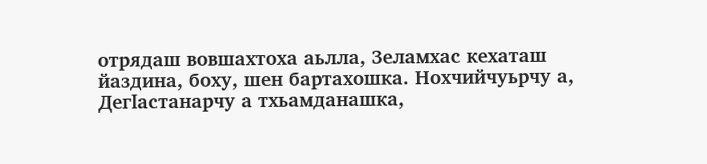отрядаш вовшахтоха аьлла, Зеламхас кехаташ йаздина, боху, шен бартахошка. Нохчийчуьрчу а, Дегӏастанарчу а тхьамданашка,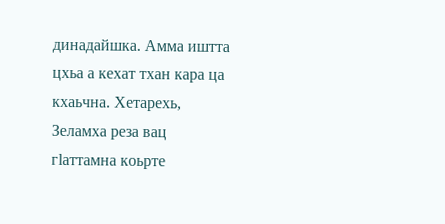динадайшка. Амма иштта цхьа а кехат тхан кара ца кхаьчна. Хетарехь, Зеламха реза вац гӏаттамна коьрте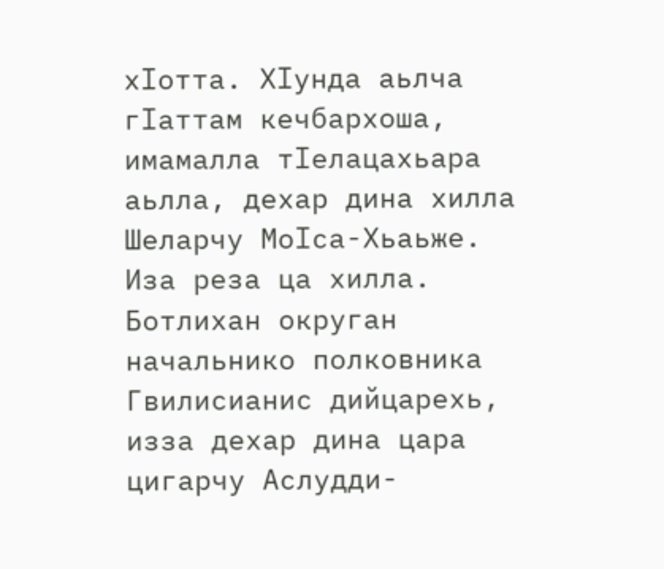хӏотта. Хӏунда аьлча гӏаттам кечбархоша, имамалла тӏелацахьара аьлла, дехар дина хилла Шеларчу Моӏса-Хьаьже. Иза реза ца хилла. Ботлихан округан начальнико полковника Гвилисианис дийцарехь, изза дехар дина цара цигарчу Аслудди-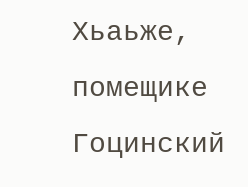Хьаьже, помещике Гоцинский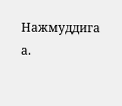Нажмуддига а.